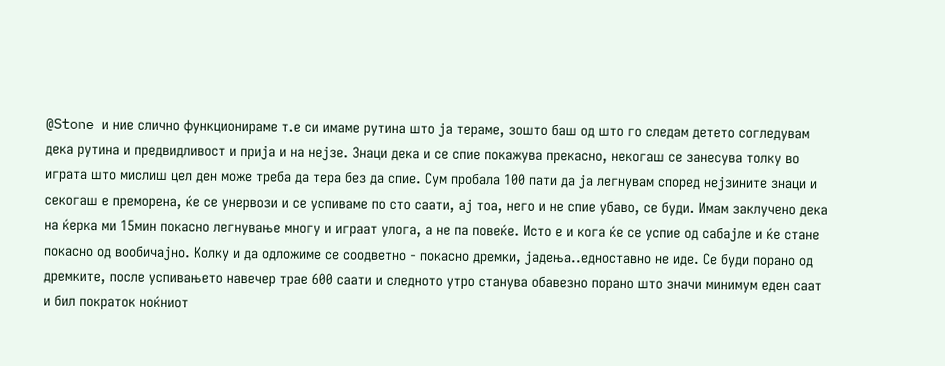@Stone и ние слично функционираме т.е си имаме рутина што ја тераме, зошто баш од што го следам детето согледувам дека рутина и предвидливост и прија и на нејзе. Знаци дека и се спие покажува прекасно, некогаш се занесува толку во играта што мислиш цел ден може треба да тера без да спие. Сум пробала 100 пати да ја легнувам според нејзините знаци и секогаш е преморена, ќе се унервози и се успиваме по сто саати, ај тоа, него и не спие убаво, се буди. Имам заклучено дека на ќерка ми 15мин покасно легнување многу и играат улога, а не па повеќе. Исто е и кога ќе се успие од сабајле и ќе стане покасно од вообичајно. Колку и да одложиме се соодветно - покасно дремки, јадења..едноставно не иде. Се буди порано од дремките, после успивањето навечер трае 600 саати и следното утро станува обавезно порано што значи минимум еден саат и бил пократок ноќниот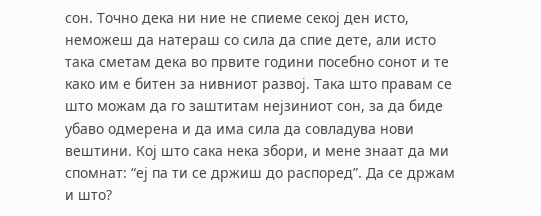сон. Точно дека ни ние не спиеме секој ден исто, неможеш да натераш со сила да спие дете, али исто така сметам дека во првите години посебно сонот и те како им е битен за нивниот развој. Така што правам се што можам да го заштитам нејзиниот сон, за да биде убаво одмерена и да има сила да совладува нови вештини. Кој што сака нека збори, и мене знаат да ми спомнат: “еј па ти се држиш до распоред”. Да се држам и што?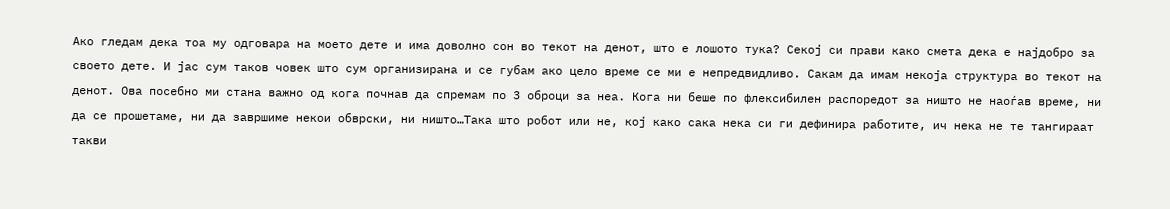Ако гледам дека тоа му одговара на моето дете и има доволно сон во текот на денот, што е лошото тука? Секој си прави како смета дека е најдобро за своето дете. И јас сум таков човек што сум организирана и се губам ако цело време се ми е непредвидливо. Сакам да имам некоја структура во текот на денот. Ова посебно ми стана важно од кога почнав да спремам по 3 оброци за неа. Кога ни беше по флексибилен распоредот за ништо не наоѓав време, ни да се прошетаме, ни да завршиме некои обврски, ни ништо…Така што робот или не, кој како сака нека си ги дефинира работите, ич нека не те тангираат такви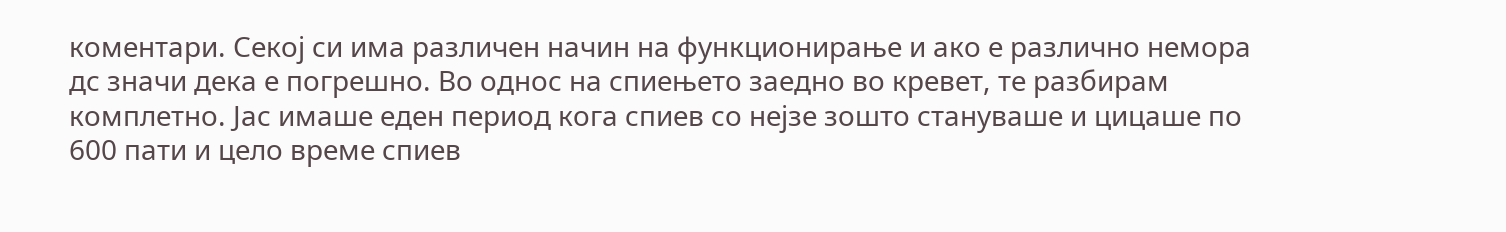коментари. Секој си има различен начин на функционирање и ако е различно немора дс значи дека е погрешно. Во однос на спиењето заедно во кревет, те разбирам комплетно. Јас имаше еден период кога спиев со нејзе зошто стануваше и цицаше по 600 пати и цело време спиев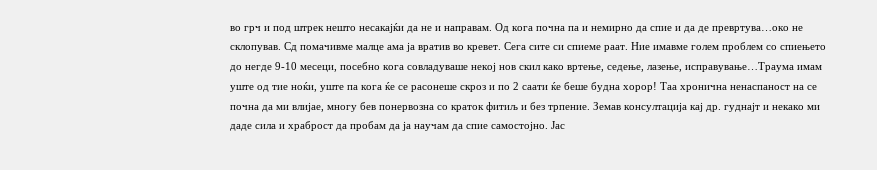во грч и под штрек нешто несакајќи да не и направам. Од кога почна па и немирно да спие и да де превртува…око не склопував. Сд помачивме малце ама ја вратив во кревет. Сега сите си спиеме раат. Ние имавме голем проблем со спиењето до негде 9-10 месеци, посебно кога совладуваше некој нов скил како вртење, седење, лазење, исправување…Траума имам уште од тие ноќи, уште па кога ќе се расонеше скроз и по 2 саати ќе беше будна хорор! Таа хронична ненаспаност на се почна да ми влијае, многу бев понервозна со краток фитиљ и без трпение. Земав консултација кај др. гуднајт и некако ми даде сила и храброст да пробам да ја научам да спие самостојно. Јас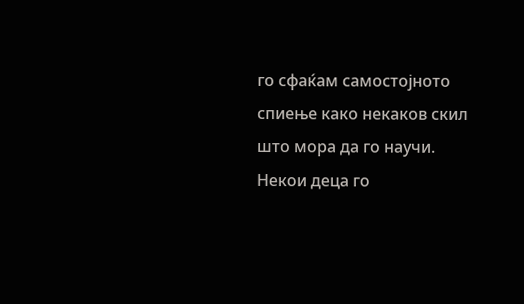го сфаќам самостојното спиење како некаков скил што мора да го научи. Некои деца го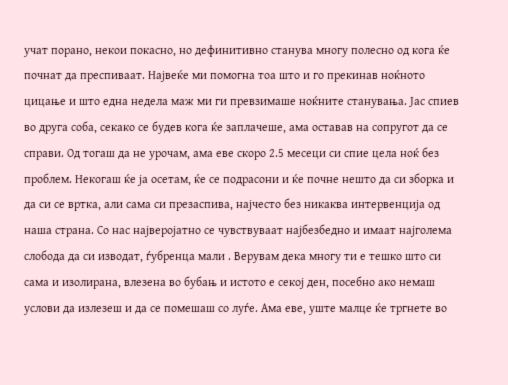учат порано, некои покасно, но дефинитивно станува многу полесно од кога ќе почнат да преспиваат. Највеќе ми помогна тоа што и го прекинав ноќното цицање и што една недела маж ми ги превзимаше ноќните станувања. Јас спиев во друга соба, секако се будев кога ќе заплачеше, ама оставав на сопругот да се справи. Од тогаш да не урочам, ама еве скоро 2.5 месеци си спие цела ноќ без проблем. Некогаш ќе ја осетам, ќе се подрасони и ќе почне нешто да си зборка и да си се вртка, али сама си презаспива, најчесто без никаква интервенција од наша страна. Со нас најверојатно се чувствуваат најбезбедно и имаат најголема слобода да си изводат, ѓубренца мали . Верувам дека многу ти е тешко што си сама и изолирана, влезена во бубањ и истото е секој ден, посебно ако немаш услови да излезеш и да се помешаш со луѓе. Ама еве, уште малце ќе тргнете во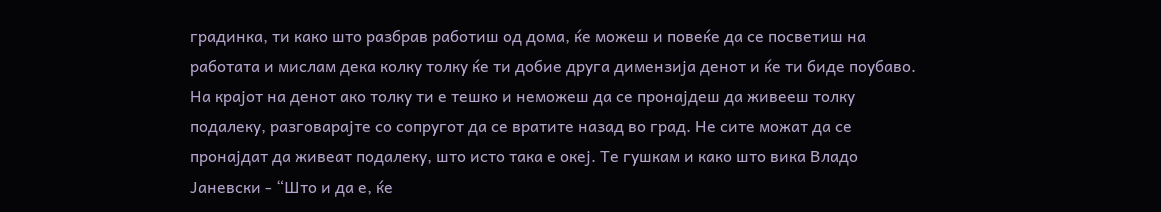градинка, ти како што разбрав работиш од дома, ќе можеш и повеќе да се посветиш на работата и мислам дека колку толку ќе ти добие друга димензија денот и ќе ти биде поубаво. На крајот на денот ако толку ти е тешко и неможеш да се пронајдеш да живееш толку подалеку, разговарајте со сопругот да се вратите назад во град. Не сите можат да се пронајдат да живеат подалеку, што исто така е океј. Те гушкам и како што вика Владо Јаневски - “Што и да е, ќе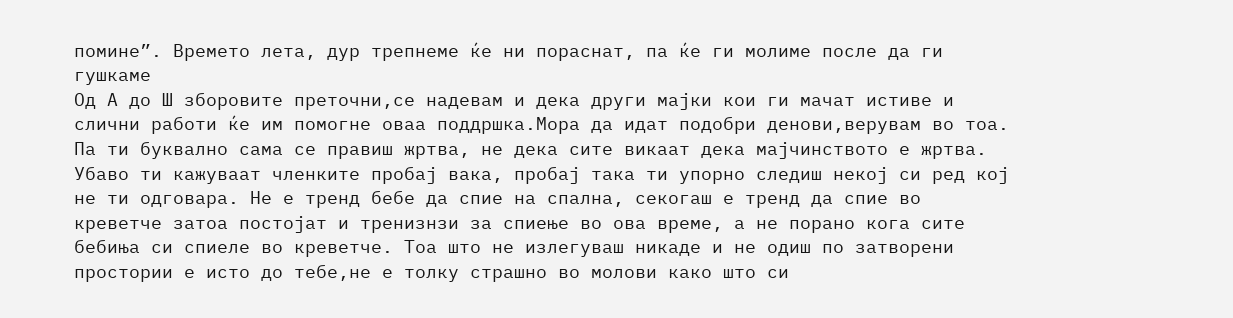помине”. Времето лета, дур трепнеме ќе ни пораснат, па ќе ги молиме после да ги гушкаме
Од А до Ш зборовите преточни,се надевам и дека други мајки кои ги мачат истиве и слични работи ќе им помогне оваа поддршка.Мора да идат подобри денови,верувам во тоа.
Па ти буквално сама се правиш жртва, не дека сите викаат дека мајчинството е жртва. Убаво ти кажуваат членките пробај вака, пробај така ти упорно следиш некој си ред кој не ти одговара. Не е тренд бебе да спие на спална, секогаш е тренд да спие во креветче затоа постојат и тренизнзи за спиење во ова време, а не порано кога сите бебиња си спиеле во креветче. Тоа што не излегуваш никаде и не одиш по затворени простории е исто до тебе,не е толку страшно во молови како што си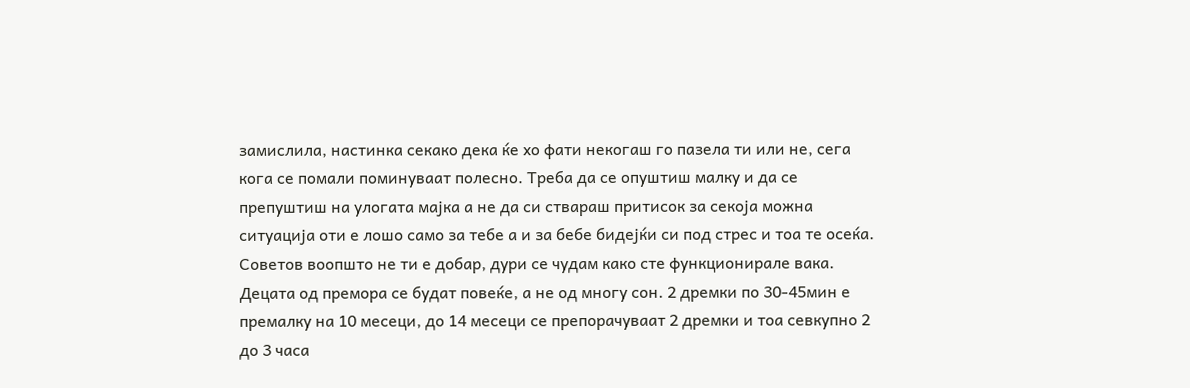замислила, настинка секако дека ќе хо фати некогаш го пазела ти или не, сега кога се помали поминуваат полесно. Треба да се опуштиш малку и да се препуштиш на улогата мајка а не да си ствараш притисок за секоја можна ситуација оти е лошо само за тебе а и за бебе бидејќи си под стрес и тоа те осеќа.
Советов воопшто не ти е добар, дури се чудам како сте функционирале вака. Децата од премора се будат повеќе, а не од многу сон. 2 дремки по 30-45мин е премалку на 10 месеци, до 14 месеци се препорачуваат 2 дремки и тоа севкупно 2 до 3 часа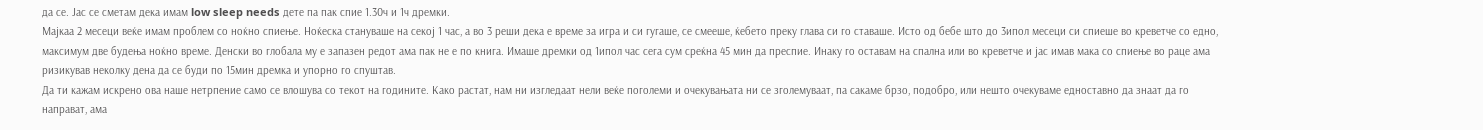да се. Јас се сметам дека имам low sleep needs дете па пак спие 1.30ч и 1ч дремки.
Мајкаа 2 месеци веќе имам проблем со ноќно спиење. Ноќеска стануваше на секој 1 час, а во 3 реши дека е време за игра и си гугаше, се смееше, ќебето преку глава си го ставаше. Исто од бебе што до 3ипол месеци си спиеше во креветче со едно, максимум две будења ноќно време. Денски во глобала му е запазен редот ама пак не е по книга. Имаше дремки од 1ипол час сега сум среќна 45 мин да преспие. Инаку го оставам на спална или во креветче и јас имав мака со спиење во раце ама ризикував неколку дена да се буди по 15мин дремка и упорно го спуштав.
Да ти кажам искрено ова наше нетрпение само се влошува со текот на годините. Како растат, нам ни изгледаат нели веќе поголеми и очекувањата ни се зголемуваат, па сакаме брзо, подобро, или нешто очекуваме едноставно да знаат да го направат, ама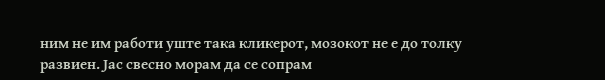ним не им работи уште така кликерот, мозокот не е до толку развиен. Јас свесно морам да се сопрам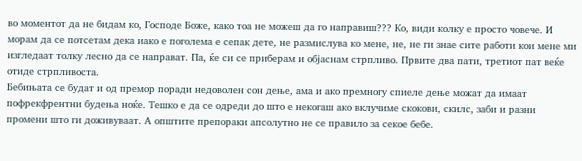во моментот да не бидам ко, Господе Боже, како тоа не можеш да го направиш??? Ко, види колку е просто човече. И морам да се потсетам дека иако е поголема е сепак дете, не размислува ко мене, не, не ги знае сите работи кои мене ми изгледаат толку лесно да се направат. Па, ќе си се приберам и објаснам стрпливо. Првите два пати, третиот пат веќе отиде стрпливоста.
Бебињата се будат и од премор поради недоволен сон дење, ама и ако премногу спиеле дење можат да имаат пофрекфрентни будења ноќе. Тешко е да се одреди до што е некогаш ако вклучиме скокови, скилс, заби и разни промени што ги доживуваат. А општите препораки апсолутно не се правило за секое бебе.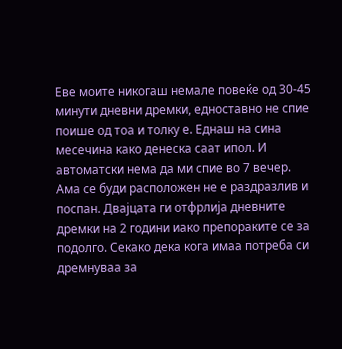Еве моите никогаш немале повеќе од 30-45 минути дневни дремки, едноставно не спие поише од тоа и толку е. Еднаш на сина месечина како денеска саат ипол. И автоматски нема да ми спие во 7 вечер. Ама се буди расположен не е раздразлив и поспан. Двајцата ги отфрлија дневните дремки на 2 години иако препораките се за подолго. Секако дека кога имаа потреба си дремнуваа за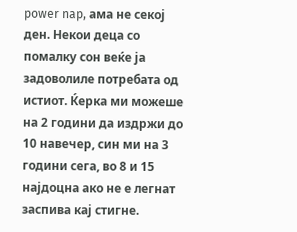power nap, ама не секој ден. Некои деца со помалку сон веќе ја задоволиле потребата од истиот. Ќерка ми можеше на 2 години да издржи до 10 навечер, син ми на 3 години сега, во 8 и 15 најдоцна ако не е легнат заспива кај стигне.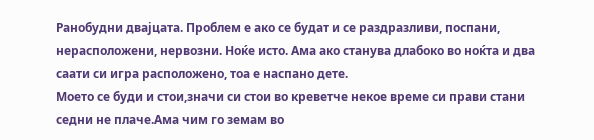Ранобудни двајцата. Проблем е ако се будат и се раздразливи, поспани, нерасположени, нервозни. Ноќе исто. Ама ако станува длабоко во ноќта и два саати си игра расположено, тоа е наспано дете.
Моето се буди и стои,значи си стои во креветче некое време си прави стани седни не плаче.Ама чим го земам во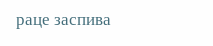раце заспива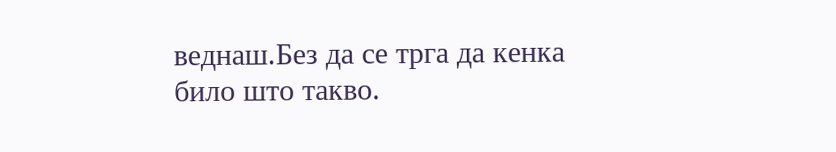веднаш.Без да се трга да кенка било што такво.